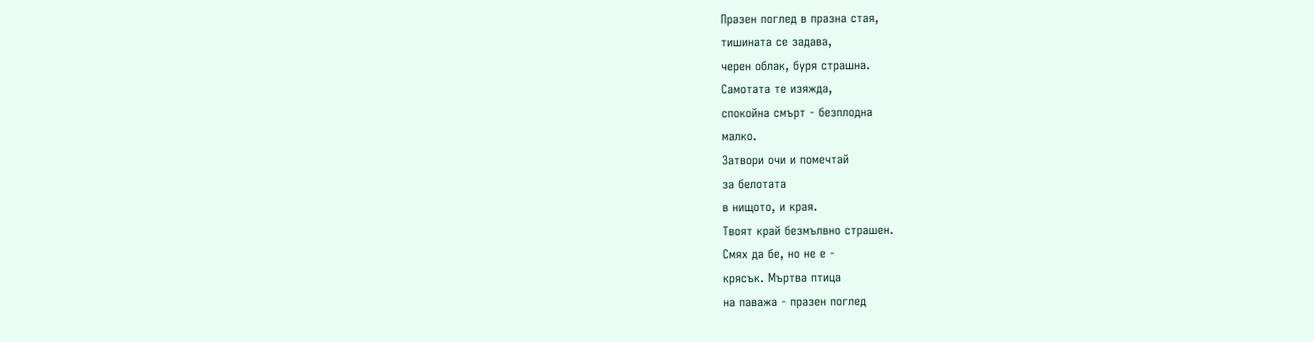Празен поглед в празна стая,
тишината се задава,
черен облак, буря страшна.
Самотата те изяжда,
спокойна смърт - безплодна
малко.
Затвори очи и помечтай
за белотата
в нищото, и края.
Твоят край безмълвно страшен.
Смях да бе, но не е -
крясък. Мъртва птица
на паважа - празен поглед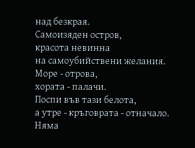над безкрая.
Самоизяден остров,
красота невинна
на самоубийствени желания.
Море - отрова,
хората - палачи.
Поспи във тази белота,
а утре - кръговрата - отначало.
Няма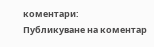коментари:
Публикуване на коментар